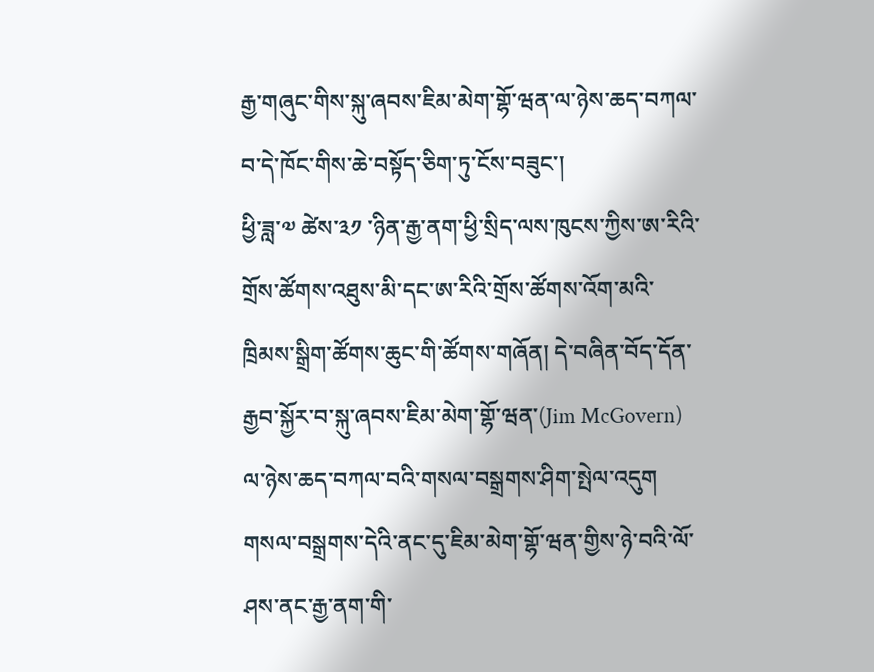རྒྱ་གཞུང་གིས་སྐུ་ཞབས་ཇིམ་མེག་གྷོ་ཝན་ལ་ཉེས་ཆད་བཀལ་བ་དེ་ཁོང་གིས་ཆེ་བསྟོད་ཅིག་ཏུ་ངོས་བཟུང་།
ཕྱི་ཟླ་༧ ཚེས་༣༡ ་ཉིན་རྒྱ་ནག་ཕྱི་སྲིད་ལས་ཁུངས་ཀྱིས་ཨ་རིའི་གྲོས་ཚོགས་འཐུས་མི་དང་ཨ་རིའི་གྲོས་ཚོགས་འོག་མའི་ཁྲིམས་སྒྲིག་ཚོགས་ཆུང་གི་ཚོགས་གཞོན། དེ་བཞིན་བོད་དོན་རྒྱབ་སྐྱོར་བ་སྐུ་ཞབས་ཇིམ་མེག་གྷོ་ཝན་(Jim McGovern) ལ་ཉེས་ཆད་བཀལ་བའི་གསལ་བསྒྲགས་ཤིག་སྤེལ་འདུག
གསལ་བསྒྲགས་དེའི་ནང་དུ་ཇིམ་མེག་གྷོ་ཝན་གྱིས་ཉེ་བའི་ལོ་ཤས་ནང་རྒྱ་ནག་གི་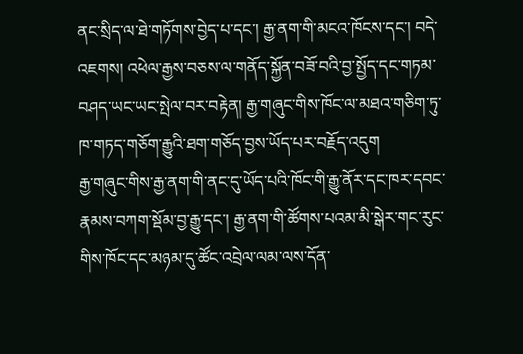ནང་སྲིད་ལ་ཐེ་གཏོགས་བྱེད་པ་དང་། རྒྱ་ནག་གི་མངའ་ཁོངས་དང་། བདེ་འཇགས། འཕེལ་རྒྱས་བཅས་ལ་གནོད་སྐྱོན་བཟོ་བའི་བྱ་སྤྱོད་དང་གཏམ་བཤད་ཡང་ཡང་སྤེལ་བར་བརྟེན། རྒྱ་གཞུང་གིས་ཁོང་ལ་མཐའ་གཅིག་ཏུ་ཁ་གཏད་གཅོག་རྒྱུའི་ཐག་གཅོད་བྱས་ཡོད་པར་བརྗོད་འདུག
རྒྱ་གཞུང་གིས་རྒྱ་ནག་གི་ནང་དུ་ཡོད་པའི་ཁོང་གི་རྒྱུ་ནོར་དང་ཁར་དབང་རྣམས་བཀག་སྡོམ་བྱ་རྒྱུ་དང་། རྒྱ་ནག་གི་ཚོགས་པའམ་མི་སྒེར་གང་རུང་གིས་ཁོང་དང་མཉམ་དུ་ཚོང་འབྲེལ་ལམ་ལས་དོན་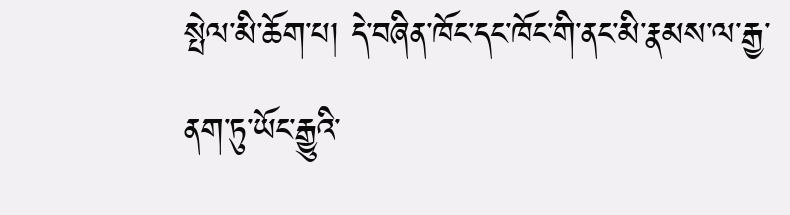སྤེལ་མི་ཆོག་པ། དེ་བཞིན་ཁོང་དང་ཁོང་གི་ནང་མི་རྣམས་ལ་རྒྱ་ནག་ཏུ་ཡོང་རྒྱུའི་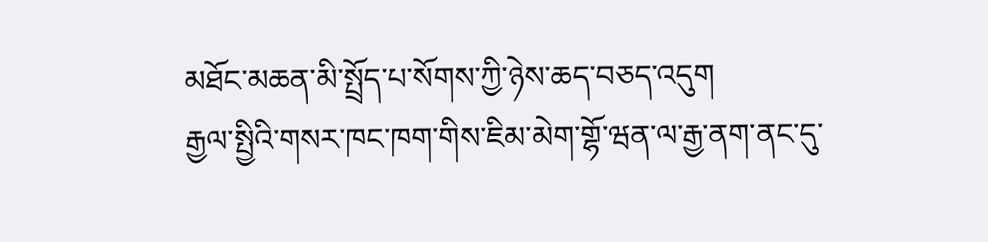མཐོང་མཆན་མི་སྤྲོད་པ་སོགས་ཀྱི་ཉེས་ཆད་བཅད་འདུག
རྒྱལ་སྤྱིའི་གསར་ཁང་ཁག་གིས་ཇིམ་མེག་གྷོ་ཝན་ལ་རྒྱ་ནག་ནང་དུ་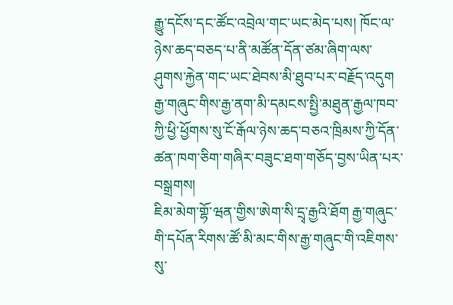རྒྱུ་དངོས་དང་ཚོང་འབྲེལ་གང་ཡང་མེད་པས། ཁོང་ལ་ཉེས་ཆད་བཅད་པ་ནི་མཚོན་དོན་ཙམ་ཞིག་ལས་ཤུགས་རྐྱེན་གང་ཡང་ཐེབས་མི་ཐུབ་པར་བརྗོད་འདུག རྒྱ་གཞུང་གིས་རྒྱ་ནག་མི་དམངས་སྤྱི་མཐུན་རྒྱལ་ཁབ་ཀྱི་ཕྱི་ཕྱོགས་སུ་ངོ་རྒོལ་ཉེས་ཆད་བཅའ་ཁྲིམས་ཀྱི་དོན་ཚན་ཁག་ཅིག་གཞིར་བཟུང་ཐག་གཅོད་བྱས་ཡིན་པར་བསྒྲགས།
ཇིམ་མེག་གྷོ་ཝན་གྱིས་ཨེག་སི་དྲྭ་རྒྱའི་ཐོག རྒྱ་གཞུང་གི་དཔོན་རིགས་ཚོ་མི་མང་གིས་རྒྱ་གཞུང་གི་འཇིགས་སུ་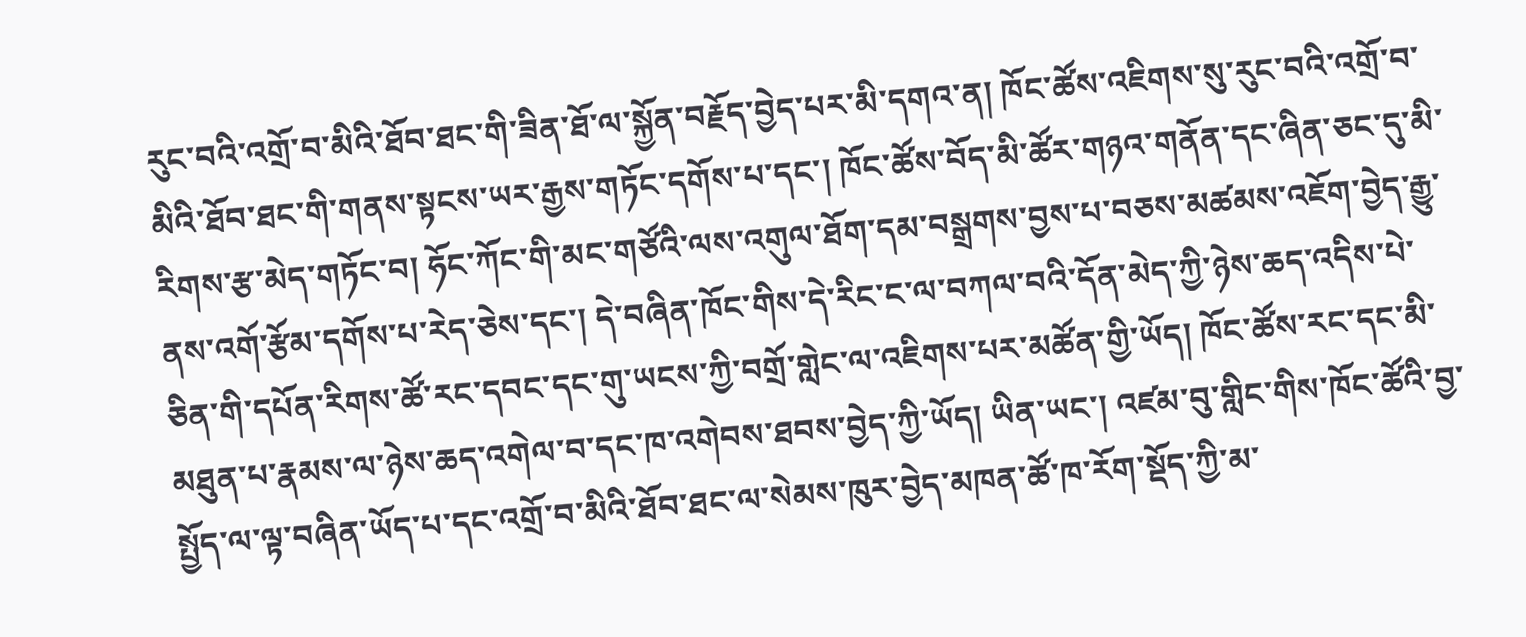རུང་བའི་འགྲོ་བ་མིའི་ཐོབ་ཐང་གི་ཟིན་ཐོ་ལ་སྐྱོན་བརྗོད་བྱེད་པར་མི་དགའ་ན། ཁོང་ཚོས་འཇིགས་སུ་རུང་བའི་འགྲོ་བ་མིའི་ཐོབ་ཐང་གི་གནས་སྟངས་ཡར་རྒྱས་གཏོང་དགོས་པ་དང་། ཁོང་ཚོས་བོད་མི་ཚོར་གཉའ་གནོན་དང་ཞིན་ཅང་དུ་མི་རིགས་རྩ་མེད་གཏོང་བ། ཧོང་ཀོང་གི་མང་གཙོའི་ལས་འགུལ་ཐོག་དམ་བསྒྲགས་བྱས་པ་བཅས་མཚམས་འཇོག་བྱེད་རྒྱུ་ནས་འགོ་རྩོམ་དགོས་པ་རེད་ཅེས་དང་། དེ་བཞིན་ཁོང་གིས་དེ་རིང་ང་ལ་བཀལ་བའི་དོན་མེད་ཀྱི་ཉེས་ཆད་འདིས་པེ་ཅིན་གི་དཔོན་རིགས་ཚོ་རང་དབང་དང་གུ་ཡངས་ཀྱི་བགྲོ་གླེང་ལ་འཇིགས་པར་མཚོན་གྱི་ཡོད། ཁོང་ཚོས་རང་དང་མི་མཐུན་པ་རྣམས་ལ་ཉེས་ཆད་འགེལ་བ་དང་ཁ་འགེབས་ཐབས་བྱེད་ཀྱི་ཡོད། ཡིན་ཡང་། འཛམ་བུ་གླིང་གིས་ཁོང་ཚོའི་བྱ་སྤྱོད་ལ་ལྟ་བཞིན་ཡོད་པ་དང་འགྲོ་བ་མིའི་ཐོབ་ཐང་ལ་སེམས་ཁུར་བྱེད་མཁན་ཚོ་ཁ་རོག་སྡོད་ཀྱི་མ་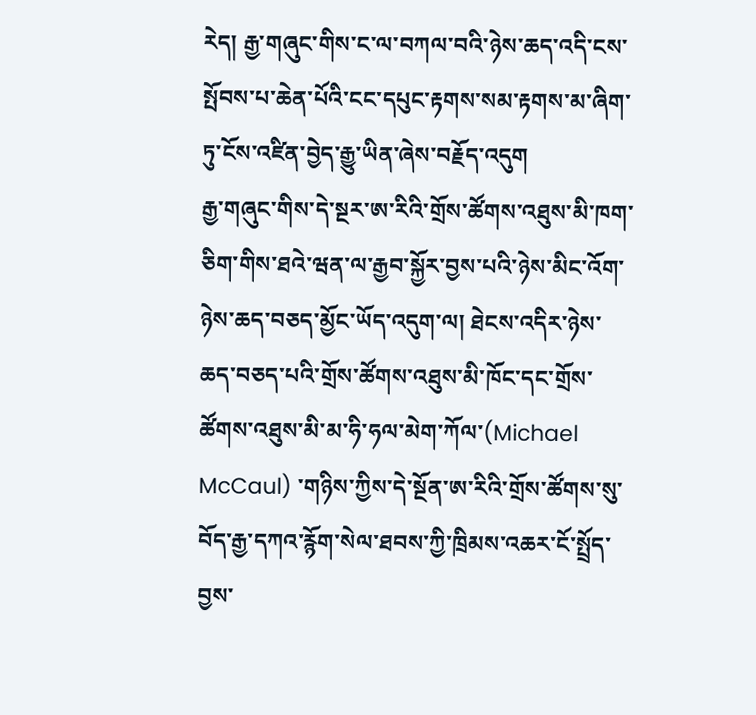རེད། རྒྱ་གཞུང་གིས་ང་ལ་བཀལ་བའི་ཉེས་ཆད་འདི་ངས་སྤོབས་པ་ཆེན་པོའི་ངང་དཔུང་རྟགས་སམ་རྟགས་མ་ཞིག་ཏུ་ངོས་འཛིན་བྱེད་རྒྱུ་ཡིན་ཞེས་བརྗོད་འདུག
རྒྱ་གཞུང་གིས་དེ་སྔར་ཨ་རིའི་གྲོས་ཚོགས་འཐུས་མི་ཁག་ཅིག་གིས་ཐའེ་ཝན་ལ་རྒྱབ་སྐྱོར་བྱས་པའི་ཉེས་མིང་འོག་ཉེས་ཆད་བཅད་མྱོང་ཡོད་འདུག་ལ། ཐེངས་འདིར་ཉེས་ཆད་བཅད་པའི་གྲོས་ཚོགས་འཐུས་མི་ཁོང་དང་གྲོས་ཚོགས་འཐུས་མི་མ་ཧི་ཧལ་མེག་ཀོལ་(Michael McCaul) ་གཉིས་ཀྱིས་དེ་སྔོན་ཨ་རིའི་གྲོས་ཚོགས་སུ་བོད་རྒྱ་དཀའ་རྙོག་སེལ་ཐབས་ཀྱི་ཁྲིམས་འཆར་ངོ་སྤྲོད་བྱས་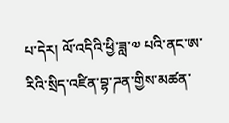པ་དེར། ལོ་འདིའི་ཕྱི་ཟླ་༧ པའི་ནང་ཨ་རིའི་སྲིད་འཛིན་བྷ་ཌན་གྱིས་མཚན་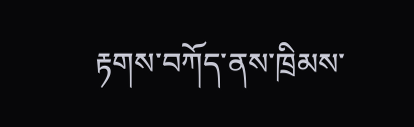རྟགས་བཀོད་ནས་ཁྲིམས་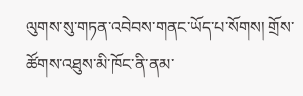ལུགས་སུ་གཏན་འབེབས་གནང་ཡོད་པ་སོགས། གྲོས་ཚོགས་འཐུས་མི་ཁོང་ནི་ནམ་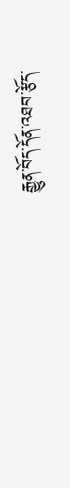རྒྱུན་བོད་དོན་འཐབ་རྩོད་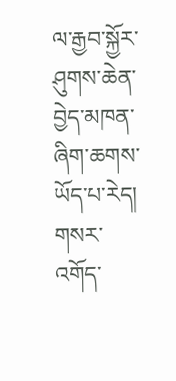ལ་རྒྱབ་སྐྱོར་ཤུགས་ཆེན་བྱེད་མཁན་ཞིག་ཆགས་ཡོད་པ་རེད།
གསར་འགོད་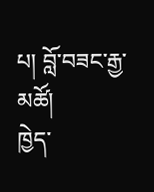པ། བློ་བཟང་རྒྱ་མཚོ།
ཁྱེད་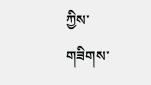ཀྱིས་གཟིགས་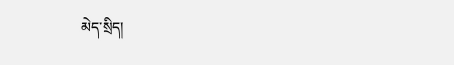མེད་སྲིད།